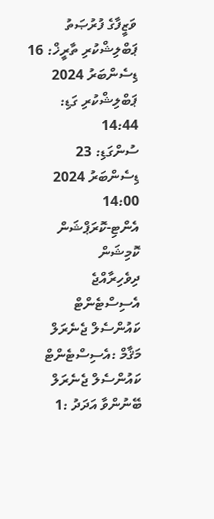ވަޒީފާގެ ފުރުޞަތު
ޕަބްލިޝްކުރި ތާރީޚް: 16 ޑިސެންބަރު 2024
ޕަބްލިޝްކުރި ގަޑި: 14:44
ސުންގަޑި: 23 ޑިސެންބަރު 2024 14:00
އެންޓި-ކޮރަޕްޝަން ކޮމިޝަން
ދިވެހިރާއްޖެ
އެސިސްޓެންޓް ކައުންސެލް ޖެނެރަލް
މަޤާމް :އެސިސްޓެންޓް ކައުންސެލް ޖެނެރަލް
ބޭނުންވާ އަދަދު :1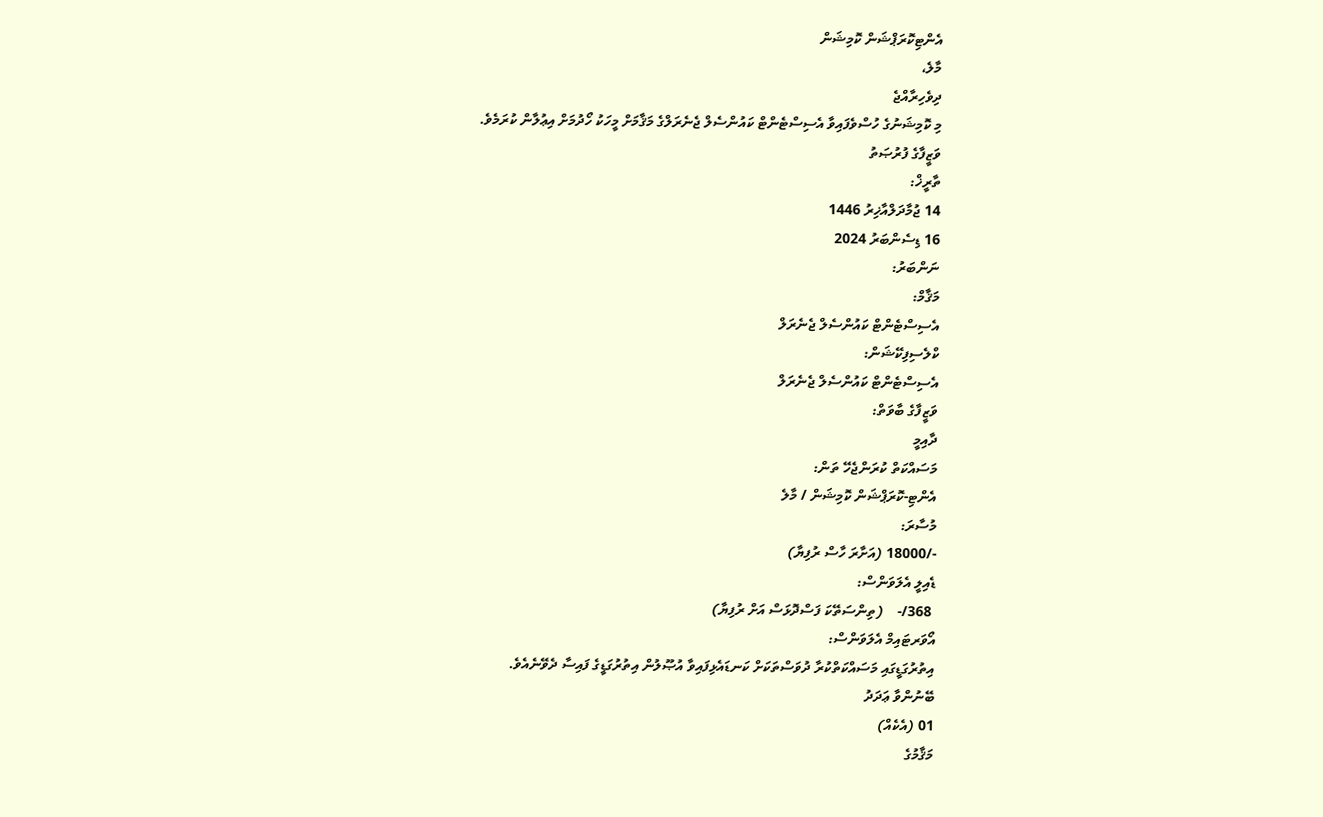އެންޓިކޮރަޕްޝަން ކޮމިޝަން
މާލެ،
ދިވެހިރާއްޖެ
މި ކޮމިޝަނުގެ ހުސްވެފައިވާ އެސިސްޓެންޓް ކައުންސެލް ޖެނެރަލްގެ މަޤާމަށް މީހަކު ހޯދުމަށް އިޢުލާން ކުރަމެވެ.
ވަޒީފާގެ ފުރުޞަތު
ތާރީޚް:
14 ޖުމާދަލްއާޚިރު 1446
16 ޑިސެންބަރު 2024
ނަންބަރު:
މަޤާމް:
އެސިސްޓެންޓް ކައުންސެލް ޖެނެރަލް
ކްލެސިފިކޭޝަން:
އެސިސްޓެންޓް ކައުންސެލް ޖެނެރަލް
ވަޒީފާގެ ބާވަތް:
ދާއިމީ
މަސައްކަތް ކުރަންޖެހޭ ތަން:
އެންޓި-ކޮރަޕްޝަން ކޮމިޝަން / މާލެ
މުސާރަ:
-/18000 (އަށާރަ ހާސް ރުފިޔާ)
ޑެއިލީ އެލަވަންސް:
 368/-    (ތިންސަތޭކަ ފަސްދޮޅަސް އަށް ރުފިޔާ)
އޯވަރޓައިމް އެލަވަންސް:
އިތުރުގަޑީގައި މަސައްކަތްކުރާ ދުވަސްތަކަށް ކަނޑައެޅިފައިވާ އުޞޫލުން އިތުރުގަޑީގެ ފައިސާ ދެވޭނެއެވެ.
ބޭނުންވާ ޢަދަދު
01 (އެކެއް)
މަޤާމުގެ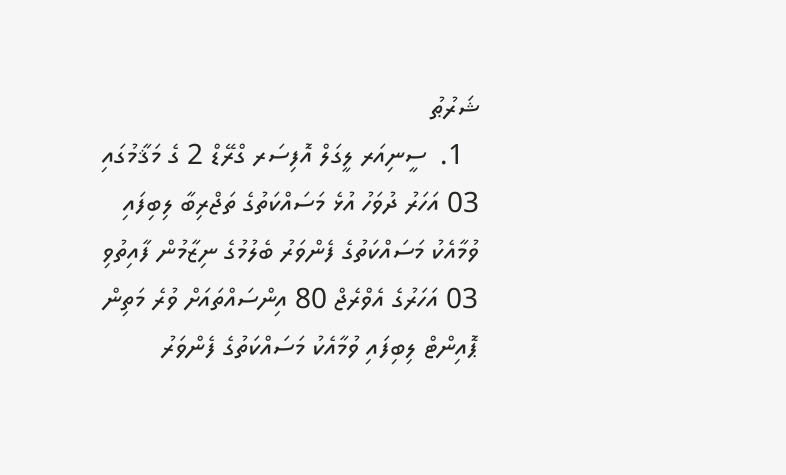ޝަރުޠު
  1.  ސީނިއަރ ލީގަލް އޮފިސަރ ގްރޭޑް 2 ގެ މަޤާމުގައި 03 އަހަރު ދުވަހު އުޅެ މަސައްކަތުގެ ތަޖްރިބާ ލިބިފައި ވުމާއެކު މަސައްކަތުގެ ފެންވަރު ބެލުމުގެ ނިޒާމުން ފާއިތުވި 03 އަހަރުގެ އެވްރެޖް 80 އިންސައްތައަށް ވުރެ މަތިން ޕޮއިންޓް ލިބިފައި ވުމާއެކު މަސައްކަތުގެ ފެންވަރު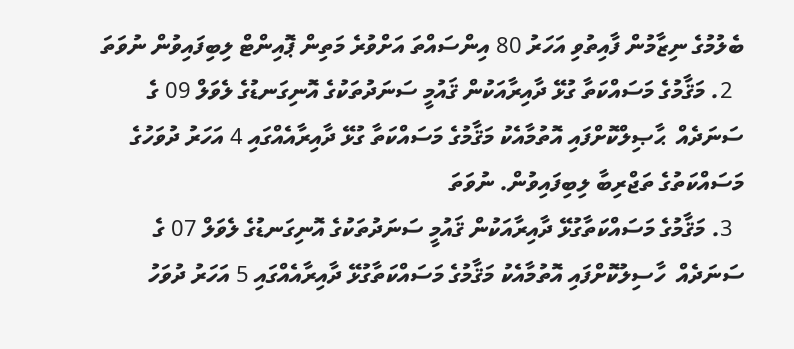ބެލުމުގެ ނިޒާމުން ފާއިތުވި އަހަރު 80 އިންސައްތަ އަށްވުރެ މަތިން ޕޮއިންޓް ލިބިފައިވުން ނުވަތަ
  2. މަޤާމުގެ މަސައްކަތާ ގުޅޭ ދާއިރާއަކުން ޤައުމީ ސަނަދުތަކުގެ އޮނިގަނޑުގެ ލެވަލް 09 ގެ ސަނަދެއް  ޙާޞިލްކޮށްފައި އޮތުމާއެކު މަޤާމުގެ މަސައްކަތާ ގުޅޭ ދާއިރާއެއްގައި 4 އަހަރު ދުވަހުގެ މަސައްކަތުގެ ތަޖްރިބާ ލިބިފައިވުން. ނުވަތަ
  3. މަޤާމުގެ މަސައްކަތާގުޅޭ ދާއިރާއަކުން ޤައުމީ ސަނަދުތަކުގެ އޮނިގަނޑުގެ ލެވަލް 07 ގެ ސަނަދެއް  ހާސިލުކޮށްފައި އޮތުމާއެކު މަޤާމުގެ މަސައްކަތާގުޅޭ ދާއިރާއެއްގައި 5 އަހަރު ދުވަހު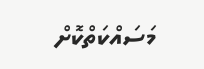މަސައްކަތްކޮށް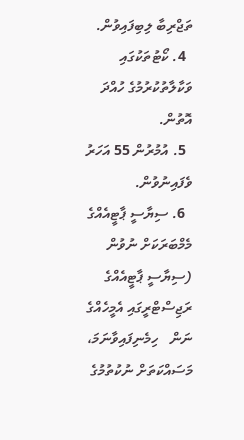ތަޖްރިބާ ލިބިފައިވުން.
  4. ކޯޓުތަކުގައި ވަކާލާތުކުރުމުގެ ހުއްދަ އޮތުން.
  5. އުމުރުން 55 އަހަރު ވެފައިނުވުން.
  6. ސިޔާސީ ޕާޓީއެއްގެ މެމްބަރަކަށް ނުވުން (ސިޔާސީ ޕާޓީއެއްގެ ރަޖިސްޓްރީގައި އެމީހެއްގެ ނަން   ހިމެނިފައިވާނަމަ، މަސައްކަތަށް ނުކުތުމުގެ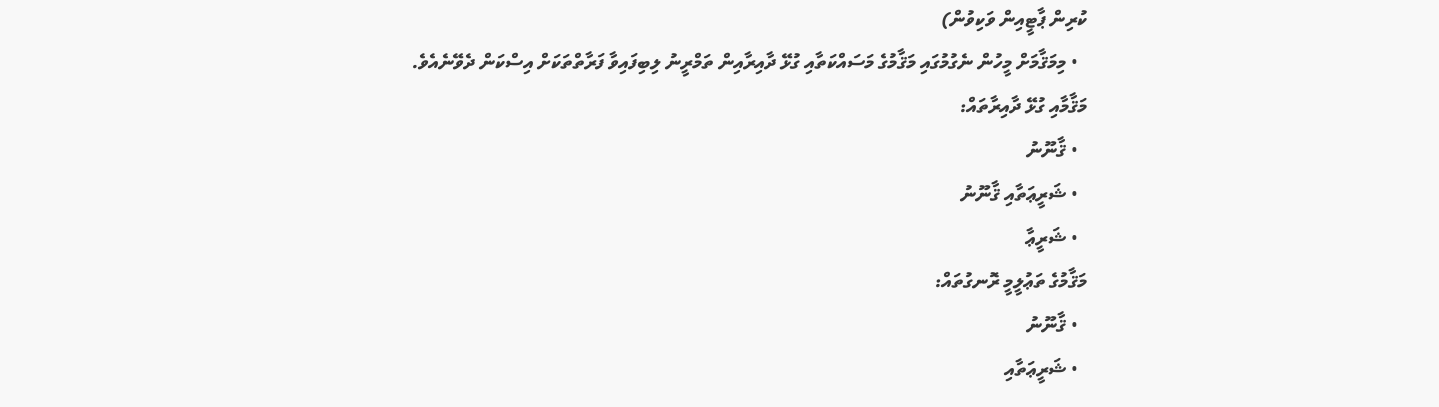ކުރިން ޕާޓީއިން ވަކިވުން)
  • މިމަޤާމަށް މީހުން ނެގުމުގައި މަޤާމުގެ މަސައްކަތާއި ގުޅޭ ދާއިރާއިން ތަމްރީނު ލިބިފައިވާ ފަރާތްތަކަށް އިސްކަން ދެވޭނެއެވެ.
މަޤާމާއި ގުޅޭ ދާއިރާތައް:
  • ޤާނޫނު
  • ޝަރީޢަތާއި ޤާނޫނު
  • ޝަރީޢާ
މަޤާމުގެ ތަޢުލީމީ ރޮނގުތައް:
  • ޤާނޫނު
  • ޝަރީޢަތާއި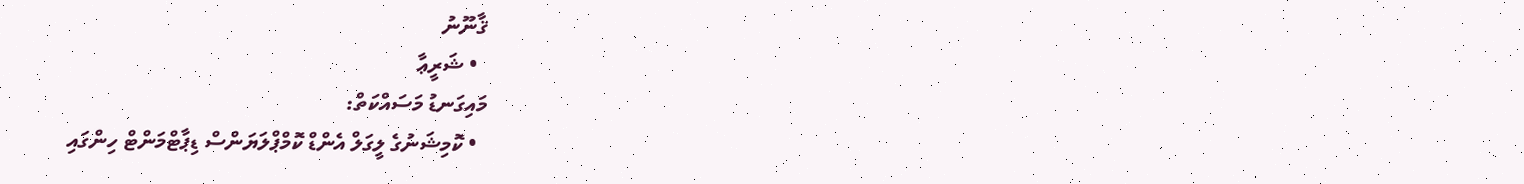ޤާނޫނު
  • ޝަރީޢާ
މައިގަނޑު މަސައްކަތް:
  • ކޮމިޝަނުގެ ލީގަލް އެންޑް ކޮމްޕްލަޔަންސް ޑިޕާޓްމަންޓް ހިންގައި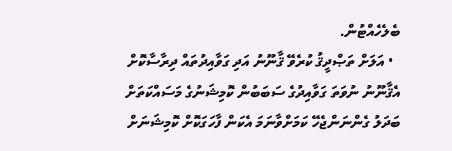ބެލެހެއްޓުން.
  • އަލަށް ތަޞްދީޤު ކުރެވޭ ޤާނޫނު އަދި ގަވާއިދުތައް ދިރާސާކޮށް އެޤާނޫނު ނުވަތަ ގަވާއިދުގެ ސަބަބުން ކޮމިޝަނުގެ މަސައްކަތަށް ބަދަލު ގެންނަންޖެހޭ ކަމަށްވާނަމަ އެކަން ފާހަގަކޮށް ކޮމިޝަނަށް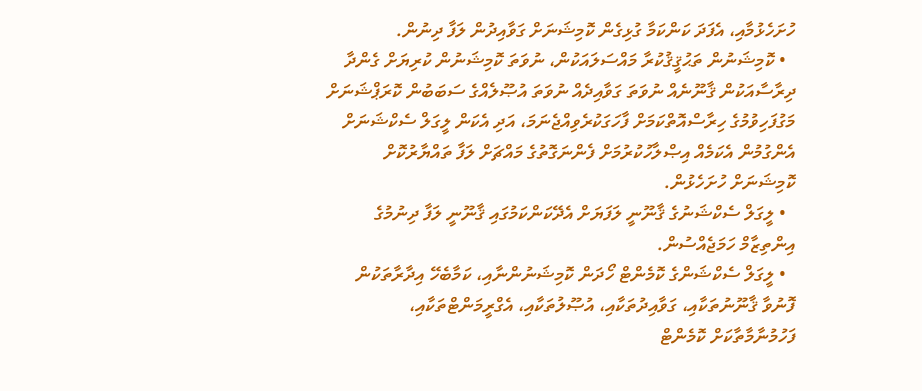ހުށަހެޅުމާއި، އެފަދަ ކަންކަމާ ގުޅިގެން ކޮމިޝަނަށް ގަވާއިދުން ލަފާ ދިނުން.
  • ކޮމިޝަނުން ތަޙުޤީޤުކުރާ މައްސަލައަކުން، ނުވަތަ ކޮމިޝަނުން ކުރިޔަށް ގެންދާ ދިރާސާއަކުން ޤާނޫނެއް ނުވަތަ ގަވާއިދެއް ނުވަތަ އުޞޫލެއްގެ ސަބަބުން ކޮރަޕްޝަނަށް މަގުފަހިވުމުގެ ހިރާސްއޮތްކަމަށް ފާހަގަކުރެވިއްޖެނަމަ، އަދި އެކަން ލީގަލް ސެކްޝަނަށް އެންގުމުން އެކަމެއް އިޞްލާހުކުރުމަށް ފެންނަގޮތުގެ މައްޗަށް ލަފާ ތައްޔާރުކޮށް ކޮމިޝަނަށް ހުށަހެޅުން.
  • ލީގަލް ސެކްޝަނުގެ ޤާނޫނީ ލަފަޔަށް އެދޭކަންކަމުގައި ޤާނޫނީ ލަފާ ދިނުމުގެ އިންތިޒާމް ހަމަޖެއްސުން.
  • ލީގަލް ސެކްޝަންގެ ކޮމެންޓް ހޯދަން ކޮމިޝަނުންނާއި، ކަމާބެހޭ އިދާރާތަކުން ފޮނުވާ ޤާނޫނުތަކާއި، ގަވާއިދުތަކާއި، އުޞޫލުތަކާއި، އެގްރީމަންޓްތަކާއި، ފަހުމުނާމާތާކަށް ކޮމެންޓް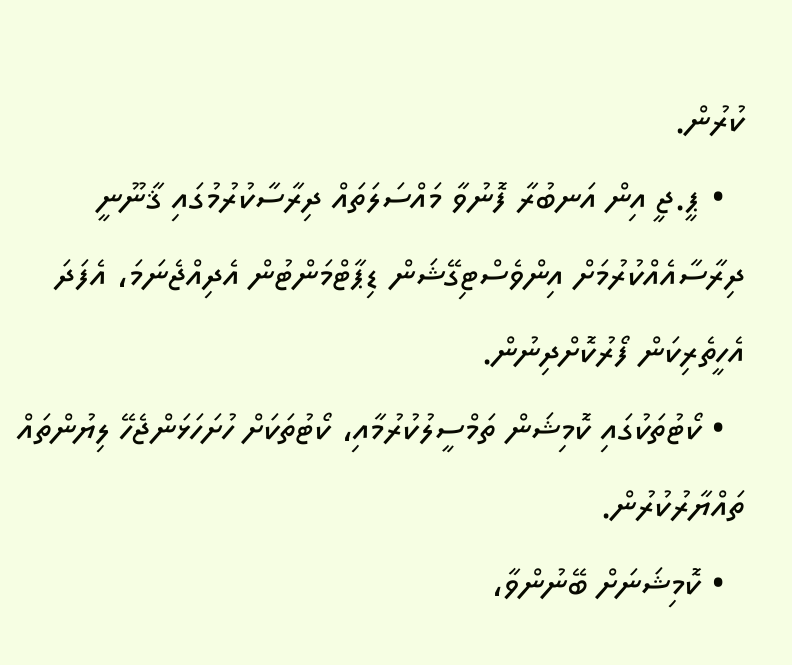ކުރުން.
  • ޕީ.ޖީ އިން އަނބުރާ ފޮނުވާ މައްސަލަތައް ދިރާސާކުރުމުގައި ޤާނޫނީ ދިރާސާއެއްކުރުމަށް އިންވެސްޓިގޭޝަން ޑިޕާޓްމަންޓުން އެދިއްޖެނަމަ، އެފަދަ އެހީތެރިކަން ފޯރުކޮށްދިނުން.
  • ކޯޓުތަކުގައި ކޮމިޝަން ތަމްސީލުކުރުމާއި، ކޯޓުތަކަށް ހުށަހަޅަންޖެހޭ ލިޔުންތައް ތައްޔާރުކުރުން.
  • ކޮމިޝަނަށް ބޭނުންވާ،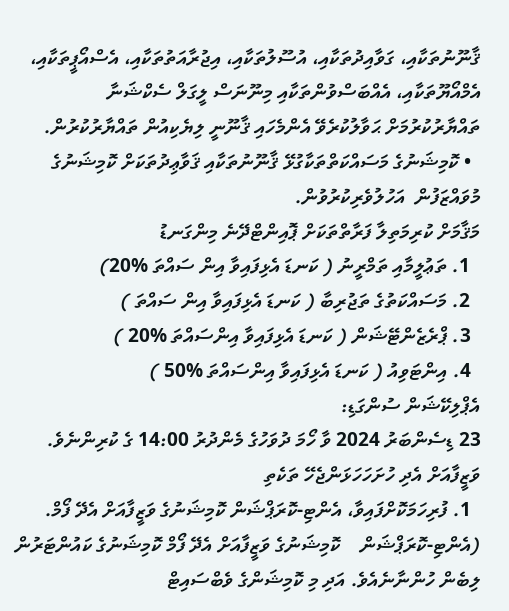ޤާނޫނުތަކާއި، ގަވާއިދުތަކާއި، އުސޫލުތަކާއި، އިޖުރާއަތުތަކާއި، އެސްއޯޕީތަކާއި، އެމްއޯޔޫތަކާއި، އެއްބަސްވުންތަކާއި މިނޫނަސް ލީގަލް ސެކްޝަނާ ތައްޔާރުކުރުމަށް ޙަވާލުކުރެވޭ އެންމެހައި ޤާނޫނީ ލިޔެކިއުން ތައްޔާރުކުރުން.
  • ކޮމިޝަނުގެ މަސައްކަތްތަކާގުޅޭ ޤާނޫނުތަކާއި ޤަވާޢިދުތަކަށް ކޮމިޝަނުގެ މުވައްޒަފުން  އަހުލުވެރިކުރުވުން.
މަޤާމަށް ކުރިމަތިލާ ފަރާތްތަކަށް ޕޮއިންޓްދޭނެ މިންގަނޑު
  1. ތަޢުލީމާއި ތަމްރީނު ( ކަނޑަ އެޅިފައިވާ އިން ސައްތަ %20)
  2. މަސައްކަތުގެ ތަޖުރިބާ ( ކަނޑަ އެޅިފައިވާ އިން ސައްތަ )
  3. ޕްރެޒެންޓޭޝަން ( ކަނޑަ އެޅިފައިވާ އިންސައްތަ %20 )
  4. އިންޓަވިއު ( ކަނޑަ އެޅިފައިވާ އިންސައްތަ %50 )
އެޕްލިކޭޝަން ސުންގަޑި:
23 ޑިސެންބަރު 2024 ވާ ހޯމަ ދުވަހުގެ މެންދުރު 14:00 ގެ ކުރިންނެވެ.
ވަޒީފާއަށް އެދި ހުށަހަހަޅަންޖެހޭ ތަކެތި
  1. ފުރިހަމަކޮށްފައިވާ، އެންޓި-ކޮރަޕްޝަން ކޮމިޝަނުގެ ވަޒީފާއަށް އެދޭ ފޯމް. (އެންޓި-ކޮރަޕްޝަން    ކޮމިޝަނުގެ ވަޒީފާއަށް އެދޭ ފޯމް ކޮމިޝަނުގެ ކައުންޓަރުން ލިބެން ހުންނާނެއެވެ. އަދި މި ކޮމިޝަންގެ ވެބްސައިޓް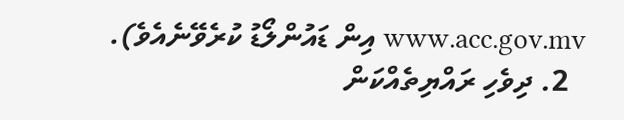www.acc.gov.mv އިން ޑައުންލޯޑު ކުރެވޭނެއެވެ).
  2. ދިވެހި ރައްޔިތެއްކަން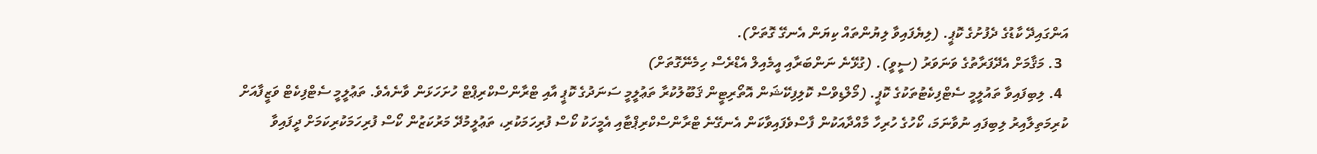އަންގައިދޭ ކާޑުގެ ދެފުށުގެ ކޮޕީ. (ލިޔެފައިވާ ލިޔުންތައް ކިޔަން އެނގޭ ގޮތަށް).
  3. މަޤާމަށް އެދޭފަރާތުގެ ވަނަވަރު (ސީވީ). (ގުޅޭނެ ނަންބަރާއި އީމެއިލް އެޑްރެސް ހިމެނޭގޮތަށް)
  4. ލިބިފައިވާ ތައުލީމީ ސެޓްފިކެޓުތަކުގެ ކޮޕީ. (މޯލްޑިވްސް ކޮލިފިކޭޝަން އޮތޯރިޓީން ޤަބޫލުކުރާ ތަޢުލީމީ ސަނަދުގެ ކޮޕީ އާއި ޓްރާންސްކްރިޕްޓް ހުށަހަޅަން ވާނެއެވެ. ތަޢުލީމީ ސެޓްފިކެޓް ވަޒީފާއަށް ކުރިމަތިލާއިރު ލިބިފައި ނުވާނަމަ، ކޯހުގެ ހުރިހާ މާއްދާއަކުން ފާސްވެފައިވާކަން އެނގޭނެ ޓްރާންސްކްރިޕްޓާއި އެމީހަކު ކޯސް ފުރިހަމަކުރި، ތަޢުލީމުދޭ މަރުކަޒުން ކޯސް ފުރިހަމަކުރިކަމަށް ދީފައިވާ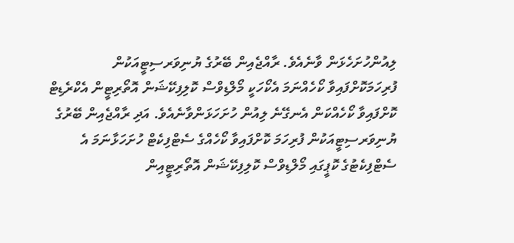ލިއުންހުށަހެޅަން ވާނެއެވެ. ރާއްޖެއިން ބޭރުގެ ޔުނިވަރސިޓީއަކުން ފުރިހަމަކޮށްފައިވާ ކޯހެއްނަމަ އެކޯހަކީ މޯލްޑިވްސް ކޮލިފިކޭޝަން އޮތޯރިޓީން އެކްރެޑިޓް ކޮށްފައިވާ ކޯހެއްކަން އެނގޭނެ ލިއުން ހުށަހަޅަންވާނެއެވެ. އަދި ރާއްޖެއިން ބޭރުގެ ޔުނިވަރސިޓީއަކުން ފުރިހަމަ ކޮށްފައިވާ ކޯހެއްގެ ސެޓްފިކެޓް ހުށަހަޅާނަމަ އެ ސެޓްފިކެޓުގެ ކޮޕީގައި މޯލްޑިވްސް ކޮލިފިކޭޝަން އޮތޯރިޓީއިން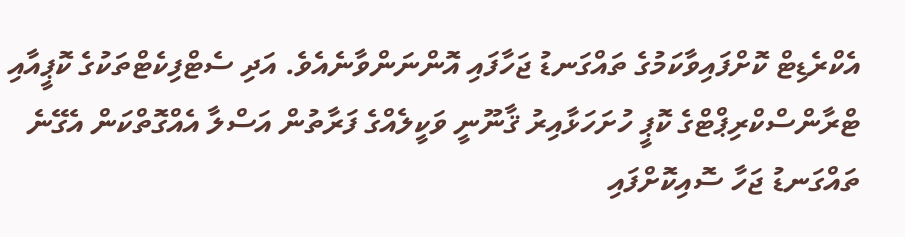އެކްރެޑިޓް ކޮށްފައިވާކަމުގެ ތައްގަނޑު ޖަހާފައި އޮންނަންވާނެއެވެ. އަދި ސެޓްފިކެޓްތަކުގެ ކޮޕީއާއި ޓްރާންސްކްރިޕްޓްގެ ކޮޕީ ހުށަހަޅާއިރު ޤާނޫނީ ވަކީލެއްގެ ފަރާތުން އަސްލާ އެއްގޮތްކަން އެގޭނެ ތައްގަނޑު ޖަހާ ސޮއިކޮށްފައި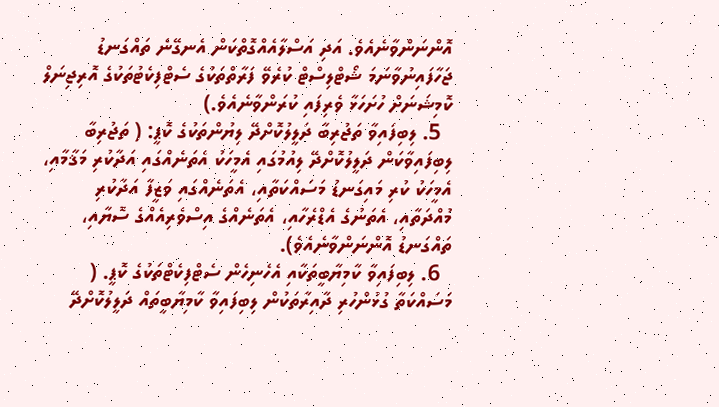އޮންނަންވާނެއެވެ. އަދި އަސްލާއެއްގޮތްކަން އެނގޭނެ ތައްގަނޑު ޖަހާފައިނުވާނަމަ ޝޯޓްލިސްޓް ކުރެވޭ ފަރާތްތަކުގެ ސެޓްފިކެޓުތަކުގެ އޮރިޖިނަލް ކޮމިޝަނަށް ހުށަހަޅާ ވެރިފައި ކުރަންވާނެއެވެ.)
  5. ލިބިފައިވާ ތަޖުރިބާ ދަލީލުކޮށްދޭ ލިޔުންތަކުގެ ކޮޕީ: ( ތަޖުރިބާ ލިބިފައިވާކަން ދަލީލުކޮށްދޭ ލިއުމުގައި އެމީހަކު އެތަނެއްގައި އަދާކުރި މަޤާމާއި، އެމީހަކު ކުރި މައިގަނޑު މަސައްކަތާއި، އެތަނެއްގައި ވަޒީފާ އަދާކުރި މުއްދަތާއި، އެތަނުގެ އެޑްރެހާއި، އެތަނެއްގެ އިސްވެރިއެއްގެ ސޮޔާއި، ތައްގަނޑު އޮންނަންވާނެއެވެ).
  6. ލިބިފައިވާ ކާމިޔާބީތަކާއި އެހެނިހެން ސެޓްފިކެޓްތަކުގެ ކޮޕީ. ( މަސައްކަތާ ގުޅުންހުރި ދާއިރާތަކުން ލިބިފައިވާ ކާމިޔާބީތައް ދަލީލުކޮށްދޭ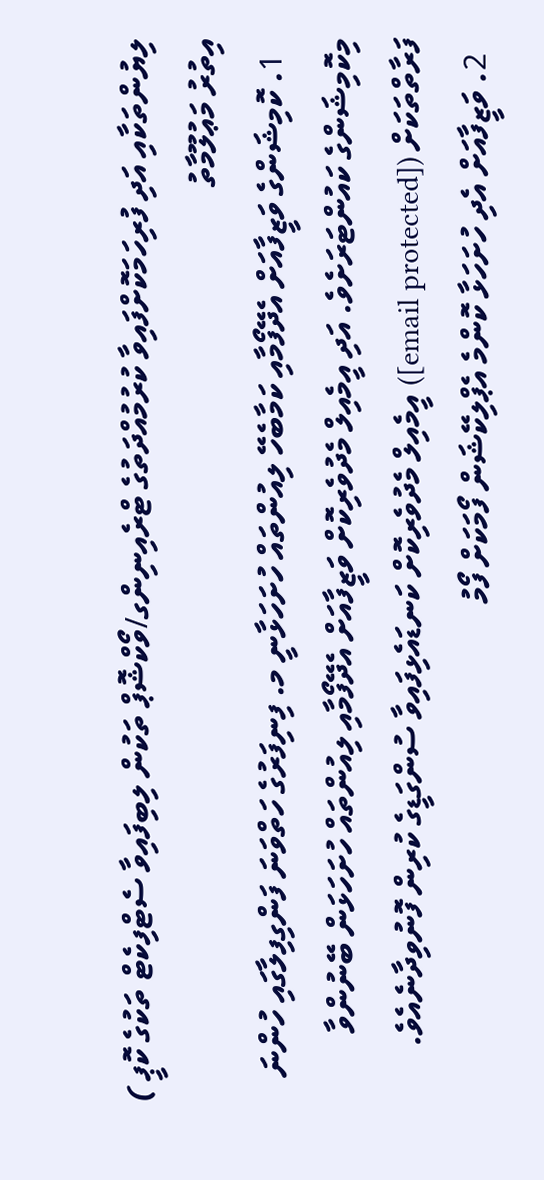ލިޔުންތަކާއި އަދި ފުރިހަމަކޮށްފައިވާ ކުރުމުއްދަތުގެ ޓްރެއިނިންގ/ވޯކްޝޮޕް ތަކުން ލިބިފައިވާ ސެޓްފިކެޓް ތަކުގެ ކޮޕީ )
އިތުރު މަޢުލޫމާތު
  1. ކޮމިޝަންގެ ވަޒީފާއަށް އެދޭފޯމާއި ކަމާބެހޭ ލިއުންތައް ހުށަހަޅާނީ މ. ފިނިފަރުގެ ހަތްވަނަ ފަންގިފިލާގައި ހުންނަ މިކޮމިޝަންގެ ކައުންޓަރަށެވެ. އަދި އީމެއިލް މެދުވެރިކޮށް ވަޒީފާއަށް އެދޭފޯމާއި ލިއުންތައް ހުށަހަޅަން ބޭނުންވާ ފަރާތްތަކަށް ([email protected]) އީމެއިލް މެދުވެރިކޮށް ކަނޑައެޅިފައިވާ ސުންގަޑީގެ ކުރިން ފޮނުވިދާނެއެވެ.
  2. ވަޒީފާއަށް އެދި ހުށަހަޅާ ކޮންމެ އެޕްލިކޭޝަން ފޯމަކަށް ފޯމު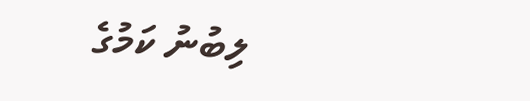ލިބުނު ކަމުގެ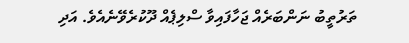ތަރުތީބު ނަންބަރެއް ޖަހާފައިވާ ސްލިޕެއް ދޫކުރެވޭނެއެވެ. އަދި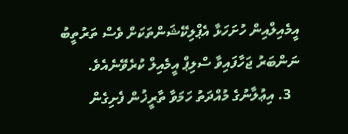އީމެއިލްއިން ހުށަހަޅާ އެޕްލިކޭޝަންތަކަށް ވެސް ތަރުތީބު ނަންބަރު ޖަހާފައިވާ ސްލިޕް އީމެއިލް ކުރެވޭނެއެވެ.
  3. އިޢުލާނުގެ މުއްދަތު ހަމަވާ ތާރީޚުން ފެށިގެން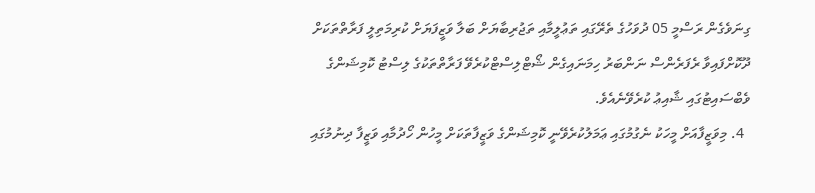ގިނަވެގެން ރަސްމީ 05 ދުވަހުގެ ތެރޭގައި ތަޢުލީމާއި ތަޖުރިބާޔަށް ބަލާ ވަޒީފަޔަށް ކުރިމަތިލީ ފަރާތްތަކަށް ދޫކޮށްފައިވާ ރެފަރެންސް ނަންބަރު ހިމަނައިގެން ޝޯޓްލިސްޓްކުރެވޭ ފަރާތްތަކުގެ ލިސްޓު ކޮމިޝަންގެ ވެބްސައިޓުގައި ޝާއިޢު ކުރެވޭނެއެވެ.
  4. މިވަޒީފާއަށް މީހަކު ނެގުމުގައި ޢަމަލުކުރެވޭނީ ކޮމިޝަންގެ ވަޒީފާތަކަށް މީހުން ހޯދުމާއި ވަޒީފާ ދިނުމުގައި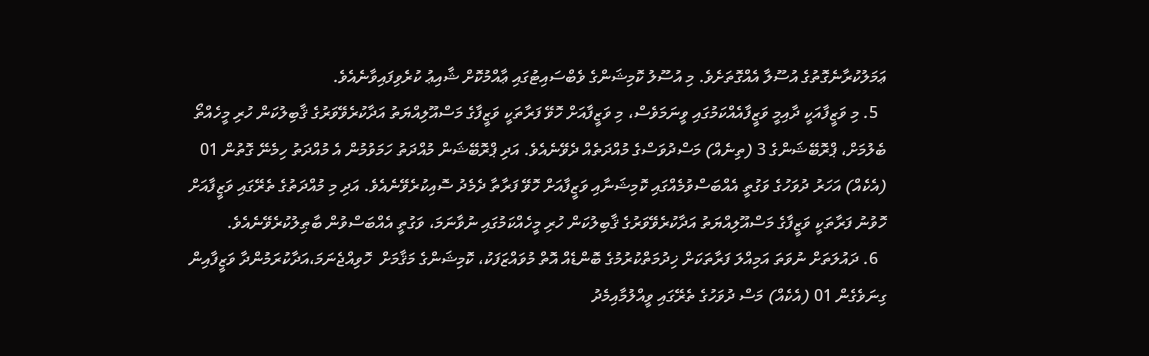ޢަމަލުކުރާނެގޮތުގެ އުސޫލާ އެއްގޮތަށެވެ. މި އުސޫލު ކޮމިޝަންގެ ވެބްސައިޓުގައި ޢާއްމުކޮށް ޝާއިޢު ކުރެވިފައިވާނެއެވެ.
  5. މި ވަޒީފާއަކީ ދާއިމީ ވަޒީފާއެއްކަމުގައި ވީނަމަވެސް، މި ވަޒީފާއަށް ހޮވޭ ފަރާތަކީ ވަޒީފާގެ މަސްއޫލިއްޔަތު އަދާކުރެވޭވަރުގެ ޤާބިލުކަން ހުރި މީހެއްތޯ ބެލުމަށް، ޕްރޮބޭޝަންގެ 3 (ތިނެއް) މަސްދުވަސްގެ މުއްދަތެއް ދެވޭނެއެވެ. އަދި ޕްރޮބޭޝަން މުއްދަތު ހަމަވުމުން އެ މުއްދަތު ހިމެނޭ ގޮތުން 01 (އެކެއް) އަހަރު ދުވަހުގެ ވަގުތީ އެއްބަސްވުމެއްގައި ކޮމިޝަނާއި ވަޒީފާއަށް ހޮވޭ ފަރާތާ ދެމެދު ސޮއިކުރެވޭނެއެވެ. އަދި މި މުއްދަތުގެ ތެރޭގައި ވަޒީފާއަށް ހޮވުނު ފަރާތަކީ ވަޒީފާގެ މަސްއޫލިއްޔަތު އަދާކުރެވޭވަރުގެ ޤާބިލުކަން ހުރި މީހެއްކަމުގައި ނުވާނަމަ، ވަގުތީ އެއްބަސްވުން ބާޠިލުކުރެވޭނެއެވެ.
  6. ދައުލަތަށް ނުވަތަ އަމިއްލަ ފަރާތަކަށް ޚިދުމަތްކުރުމުގެ ބޮންޑެއް އޮތް މުވައްޒަފަކު، ކޮމިޝަންގެ މަޤާމަށް  ހޮވިއްޖެނަމަ،އަދާކުރަމުންދާ ވަޒީފާއިން ގިނަވެގެން 01 (އެކެއް) މަސް ދުވަހުގެ ތެރޭގައި ވީއްލުމާއިމެދު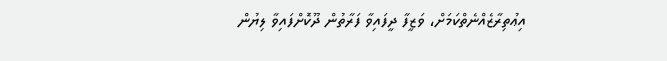އިޢުތިރާޒެއްނެތްކަމަށް، ވަޒީފާ ދީފައިވާ ފަރާތުން ދޫކޮށްފައިވާ ލިޔުން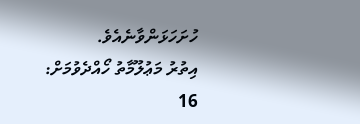ހުށަހަޅަންވާނެއެވެ.
އިތުރު މަޢުލޫމާތު ހޯއްދެވުމަށް:
16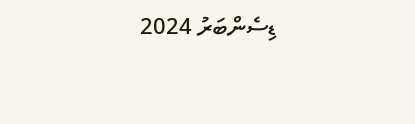ޑިސެންބަރު 2024